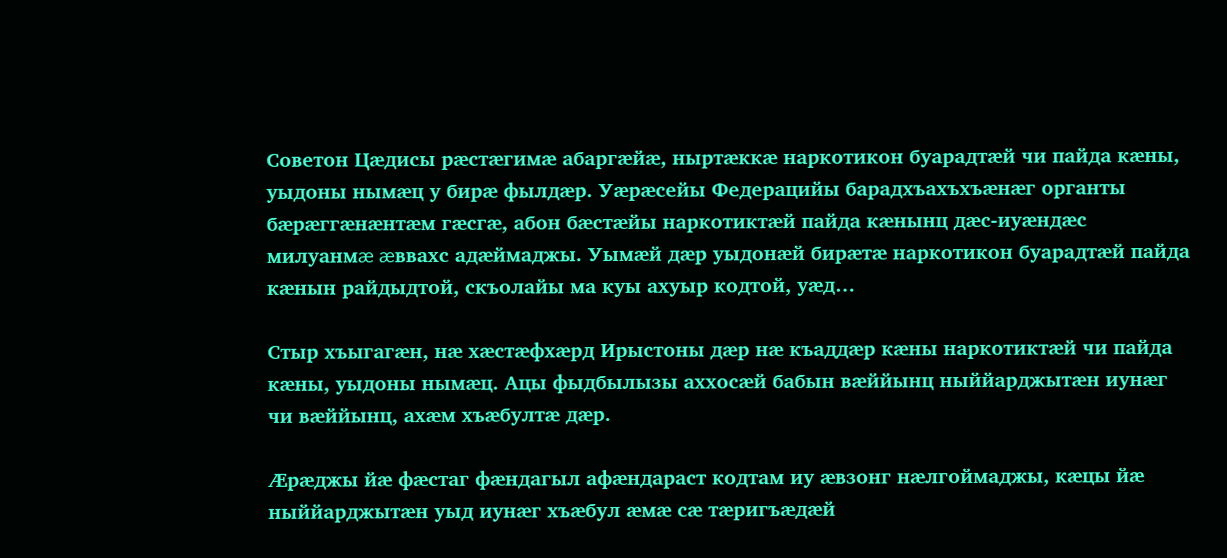Советон Цæдисы рæстæгимæ абаргæйæ, ныртæккæ наркотикон буарадтæй чи пайда кæны, уыдоны нымæц у бирæ фылдæр. Уæрæсейы Федерацийы барадхъахъхъæнæг органты бæрæггæнæнтæм гæсгæ, абон бæстæйы наркотиктæй пайда кæнынц дæс-иуæндæс милуанмæ æввахс адæймаджы. Уымæй дæр уыдонæй бирæтæ наркотикон буарадтæй пайда кæнын райдыдтой, скъолайы ма куы ахуыр кодтой, уæд…

Стыр хъыгагæн, нæ хæстæфхæрд Ирыстоны дæр нæ къаддæр кæны наркотиктæй чи пайда кæны, уыдоны нымæц. Ацы фыдбылызы аххосæй бабын вæййынц ныййарджытæн иунæг чи вæййынц, ахæм хъæбултæ дæр.

Æрæджы йæ фæстаг фæндагыл афæндараст кодтам иу æвзонг нæлгоймаджы, кæцы йæ ныййарджытæн уыд иунæг хъæбул æмæ сæ тæригъæдæй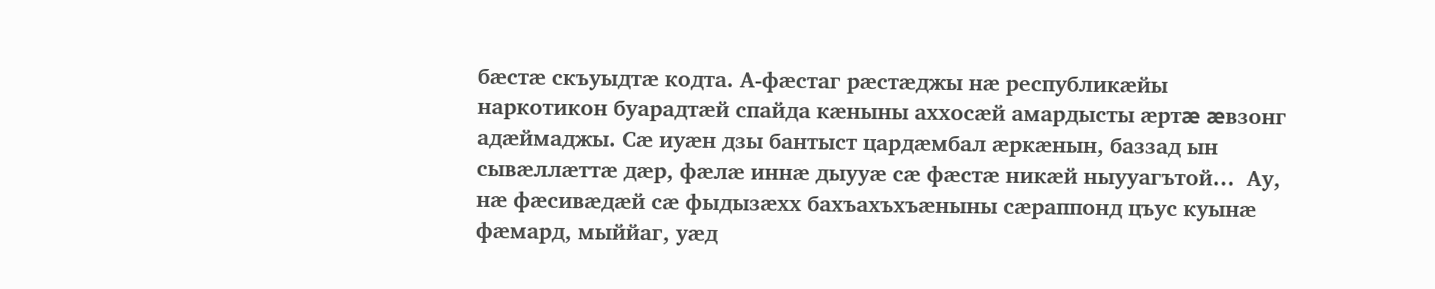бæстæ скъуыдтæ кодта. А-фæстаг рæстæджы нæ республикæйы наркотикон буарадтæй спайда кæныны аххосæй амардысты æртæ æвзонг адæймаджы. Сæ иуæн дзы бантыст цардæмбал æркæнын, баззад ын сывæллæттæ дæр, фæлæ иннæ дыууæ сæ фæстæ никæй ныууагътой…  Ау, нæ фæсивæдæй сæ фыдызæхх бахъахъхъæныны сæраппонд цъус куынæ фæмард, мыййаг, уæд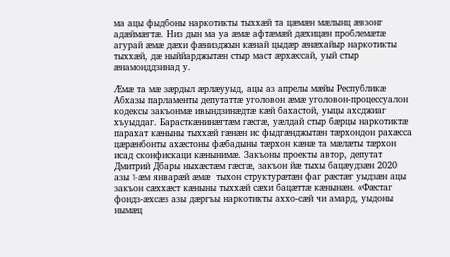ма ацы фыдбоны наркотикты тыххæй та цæмæн мæлынц æвзонг адæймæгтæ. Низ дын ма уа æмæ афтæмæй дæхицæн проблемæтæ агурай æмæ дæхи фæнизджын кæнай цыдæр æнæхайыр наркотикты тыххæй, дæ ныййарджытæн стыр маст æрхæссай, уый стыр æнамонддзинад у.

Æмæ та мæ зæрдыл æрлæууыд, ацы аз апрелы мæйы Республикæ Абхазы парламенты депутаттæ уголовон æмæ уголовон-процессуалон кодексы закъонмæ ивындзинæдтæ кæй бахастой, уыцы ахсджиаг хъуыддаг. Барасткæнинæгтæм гæсгæ, уæлдай стыр бæрцы наркотиктæ парахат кæныны тыххæй гæнæн ис фыдгæнджытæн тæрхондон рахæсса цæрæнбонты ахæстоны фæбадыны тæрхон кæнæ та мæлæты тæрхон исад сконфискаци кæнынимæ. Закъоны проекты автор, депутат Дмитрий Дбары ныхæстæм гæсгæ, закъон йæ тыхы бацæудзæн 2020 азы 1-æм январæй æмæ  тыхон структурæтæн фаг рæстæг уыдзæн ацы закъон сæххæст кæныны тыххæй сæхи бацæттæ кæнынæн. «Фæстаг фондз-æхсæз азы дæргъы наркотикты аххо-сæй чи амард, уыдоны нымæц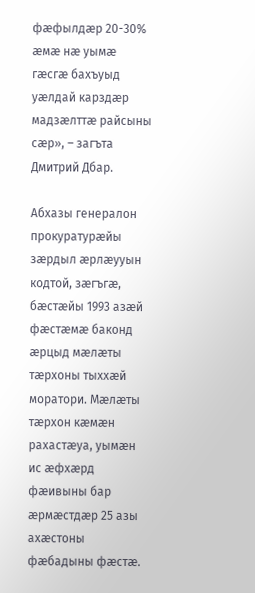фæфылдæр 20-30% æмæ нæ уымæ гæсгæ бахъуыд уæлдай карздæр мадзæлттæ райсыны сæр», – загъта Дмитрий Дбар.

Абхазы генералон прокуратурæйы зæрдыл æрлæууын кодтой, зæгъгæ, бæстæйы 1993 азæй фæстæмæ баконд æрцыд мæлæты тæрхоны тыххæй моратори. Мæлæты тæрхон кæмæн рахастæуа, уымæн ис æфхæрд фæивыны бар æрмæстдæр 25 азы ахæстоны фæбадыны фæстæ.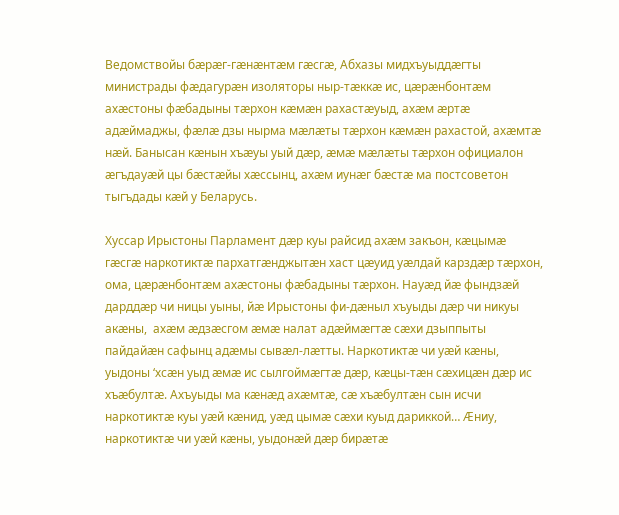Ведомствойы бæрæг-гæнæнтæм гæсгæ, Абхазы мидхъуыддæгты министрады фæдагурæн изоляторы ныр-тæккæ ис, цæрæнбонтæм ахæстоны фæбадыны тæрхон кæмæн рахастæуыд, ахæм æртæ адæймаджы, фæлæ дзы нырма мæлæты тæрхон кæмæн рахастой, ахæмтæ нæй. Банысан кæнын хъæуы уый дæр, æмæ мæлæты тæрхон официалон æгъдауæй цы бæстæйы хæссынц, ахæм иунæг бæстæ ма постсоветон тыгъдады кæй у Беларусь.

Хуссар Ирыстоны Парламент дæр куы райсид ахæм закъон, кæцымæ гæсгæ наркотиктæ пархатгæнджытæн хаст цæуид уæлдай карздæр тæрхон, ома, цæрæнбонтæм ахæстоны фæбадыны тæрхон. Науæд йæ фындзæй дарддæр чи ницы уыны, йæ Ирыстоны фи-дæныл хъуыды дæр чи никуы акæны,  ахæм æдзæсгом æмæ налат адæймæгтæ сæхи дзыппыты пайдайæн сафынц адæмы сывæл-лæтты. Наркотиктæ чи уæй кæны, уыдоны ‘хсæн уыд æмæ ис сылгоймæгтæ дæр, кæцы-тæн сæхицæн дæр ис хъæбултæ. Ахъуыды ма кæнæд ахæмтæ, сæ хъæбултæн сын исчи наркотиктæ куы уæй кæнид, уæд цымæ сæхи куыд дариккой… Æниу, наркотиктæ чи уæй кæны, уыдонæй дæр бирæтæ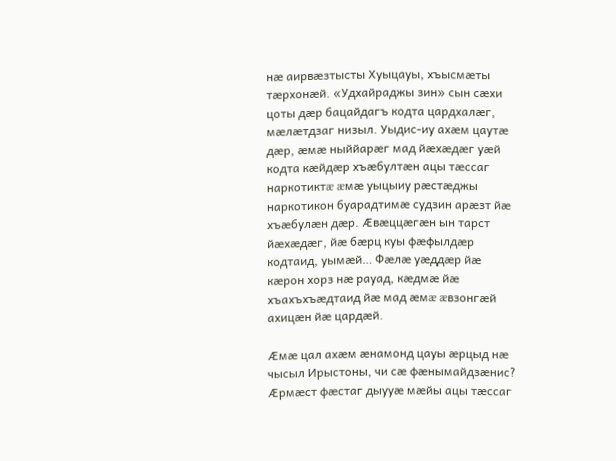нæ аирвæзтысты Хуыцауы, хъысмæты тæрхонæй. «Удхайраджы зин» сын сæхи цоты дæр бацайдагъ кодта цардхалæг, мæлæтдзаг низыл. Уыдис-иу ахæм цаутæ дæр, æмæ ныййарæг мад йæхæдæг уæй кодта кæйдæр хъæбултæн ацы тæссаг наркотиктæ æмæ уыцыиу рæстæджы наркотикон буарадтимæ судзин арæзт йæ хъæбулæн дæр. Æвæццæгæн ын тарст йæхæдæг, йæ бæрц куы фæфылдæр кодтаид, уымæй… Фæлæ уæддæр йæ кæрон хорз нæ рауад, кæдмæ йæ хъахъхъæдтаид йæ мад æмæ æвзонгæй ахицæн йæ цардæй.

Æмæ цал ахæм æнамонд цауы æрцыд нæ чысыл Ирыстоны, чи сæ фæнымайдзæнис? Æрмæст фæстаг дыууæ мæйы ацы тæссаг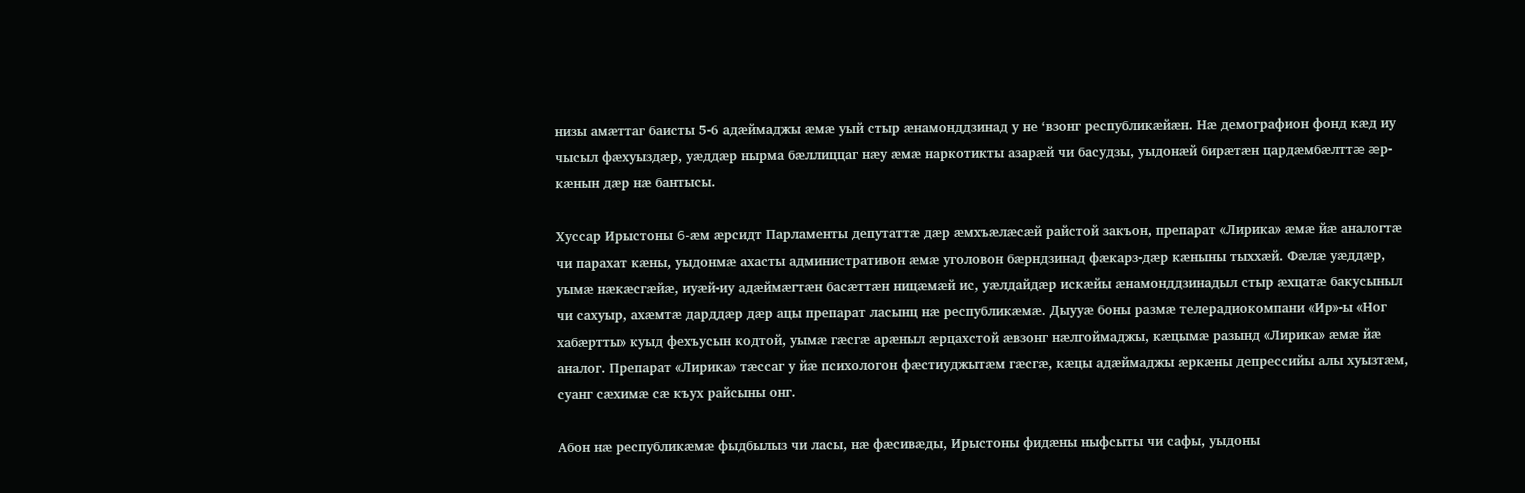низы амæттаг баисты 5-6 адæймаджы æмæ уый стыр æнамонддзинад у не ‘взонг республикæйæн. Нæ демографион фонд кæд иу чысыл фæхуыздæр, уæддæр нырма бæллиццаг нæу æмæ наркотикты азарæй чи басудзы, уыдонæй бирæтæн цардæмбæлттæ æр-кæнын дæр нæ бантысы.

Хуссар Ирыстоны 6-æм æрсидт Парламенты депутаттæ дæр æмхъæлæсæй райстой закъон, препарат «Лирика» æмæ йæ аналогтæ чи парахат кæны, уыдонмæ ахасты административон æмæ уголовон бæрндзинад фæкарз-дæр кæныны тыххæй. Фæлæ уæддæр, уымæ нæкæсгæйæ, иуæй-иу адæймæгтæн басæттæн ницæмæй ис, уæлдайдæр искæйы æнамонддзинадыл стыр æхцатæ бакусыныл чи сахуыр, ахæмтæ дарддæр дæр ацы препарат ласынц нæ республикæмæ. Дыууæ боны размæ телерадиокомпани «Ир»-ы «Ног хабæртты» куыд фехъусын кодтой, уымæ гæсгæ арæныл æрцахстой æвзонг нæлгоймаджы, кæцымæ разынд «Лирика» æмæ йæ аналог. Препарат «Лирика» тæссаг у йæ психологон фæстиуджытæм гæсгæ, кæцы адæймаджы æркæны депрессийы алы хуызтæм, суанг сæхимæ сæ къух райсыны онг.

Абон нæ республикæмæ фыдбылыз чи ласы, нæ фæсивæды, Ирыстоны фидæны ныфсыты чи сафы, уыдоны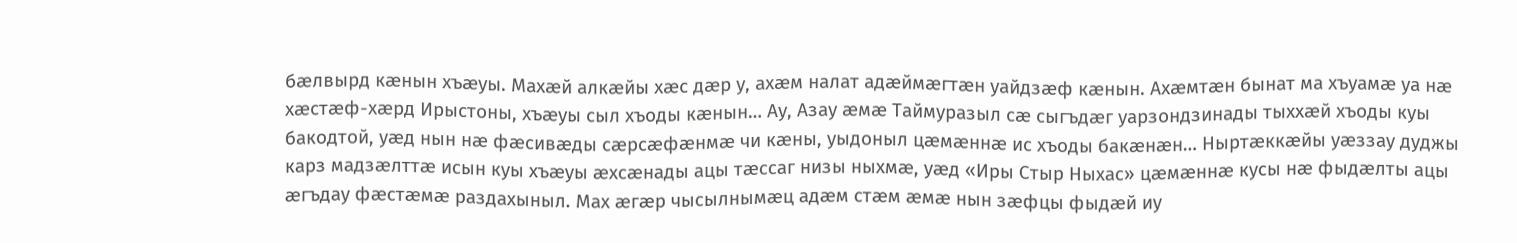бæлвырд кæнын хъæуы. Махæй алкæйы хæс дæр у, ахæм налат адæймæгтæн уайдзæф кæнын. Ахæмтæн бынат ма хъуамæ уа нæ хæстæф-хæрд Ирыстоны, хъæуы сыл хъоды кæнын… Ау, Азау æмæ Таймуразыл сæ сыгъдæг уарзондзинады тыххæй хъоды куы бакодтой, уæд нын нæ фæсивæды сæрсæфæнмæ чи кæны, уыдоныл цæмæннæ ис хъоды бакæнæн… Ныртæккæйы уæззау дуджы карз мадзæлттæ исын куы хъæуы æхсæнады ацы тæссаг низы ныхмæ, уæд «Иры Стыр Ныхас» цæмæннæ кусы нæ фыдæлты ацы æгъдау фæстæмæ раздахыныл. Мах æгæр чысылнымæц адæм стæм æмæ нын зæфцы фыдæй иу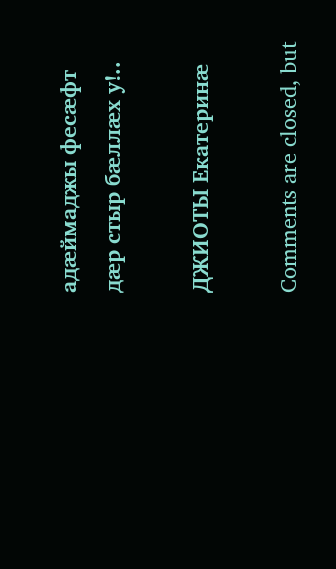адæймаджы фесæфт дæр стыр бæллæх у!..

ДЖИОТЫ Екатеринæ

Comments are closed, but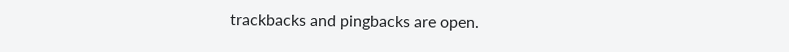trackbacks and pingbacks are open.